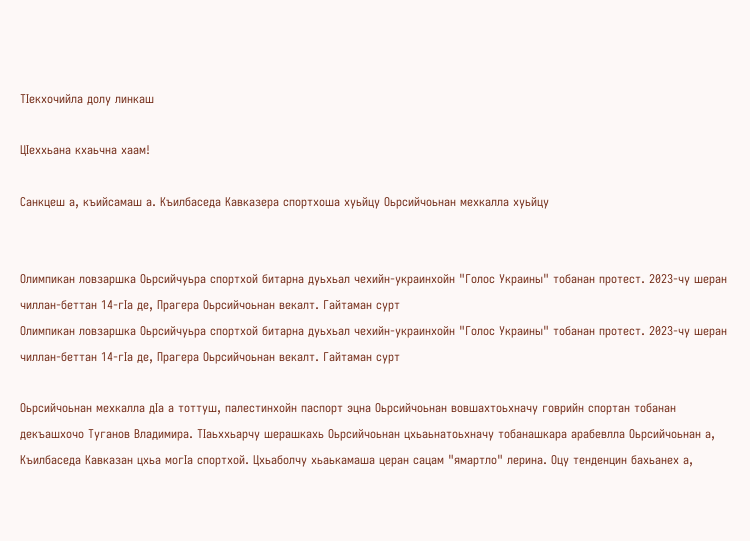ТIекхочийла долу линкаш

ЦIеххьана кхаьчна хаам!

Санкцеш а, къийсамаш а. Къилбаседа Кавказера спортхоша хуьйцу Оьрсийчоьнан мехкалла хуьйцу


Олимпикан ловзаршка Оьрсийчуьра спортхой битарна дуьхьал чехийн-украинхойн "Голос Украины" тобанан протест. 2023-чу шеран чиллан-беттан 14-гIа де, Прагера Оьрсийчоьнан векалт. Гайтаман сурт
Олимпикан ловзаршка Оьрсийчуьра спортхой битарна дуьхьал чехийн-украинхойн "Голос Украины" тобанан протест. 2023-чу шеран чиллан-беттан 14-гIа де, Прагера Оьрсийчоьнан векалт. Гайтаман сурт

Оьрсийчоьнан мехкалла дIа а тоттуш, палестинхойн паспорт эцна Оьрсийчоьнан вовшахтоьхначу говрийн спортан тобанан декъашхочо Туганов Владимира. ТIаьххьарчу шерашкахь Оьрсийчоьнан цхьаьнатоьхначу тобанашкара арабевлла Оьрсийчоьнан а, Къилбаседа Кавказан цхьа могIа спортхой. Цхьаболчу хьаькамаша церан сацам "ямартло" лерина. Оцу тенденцин бахьанех а,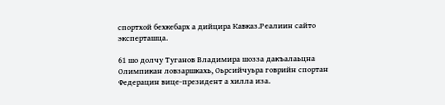спортхой бехкебарх а дийцира Кавказ.Реалиин сайто эксперташца.

61 шо долчу Туганов Владимира шозза дакъалаьцна Олимпикан ловзаршкахь, Оьрсийчуьра говрийн спортан Федерацин вице-президент а хилла иза.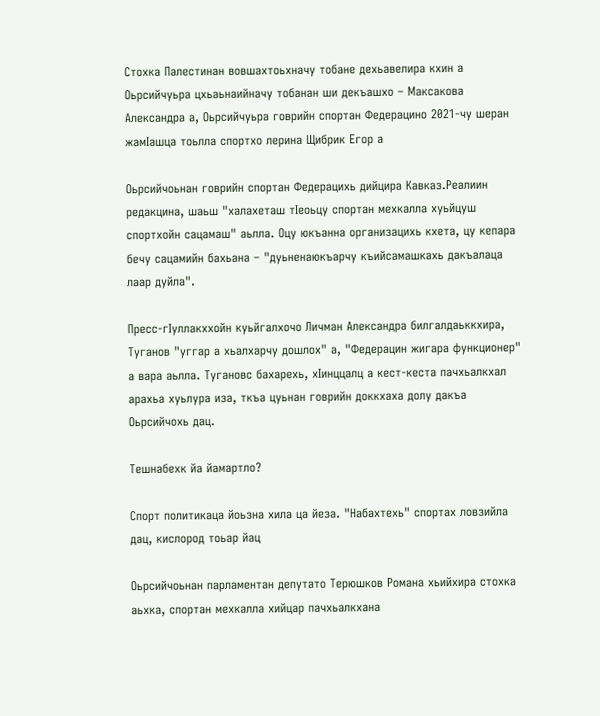Стохка Палестинан вовшахтоьхначу тобане дехьавелира кхин а Оьрсийчуьра цхьаьнаийначу тобанан ши декъашхо – Максакова Александра а, Оьрсийчуьра говрийн спортан Федерацино 2021-чу шеран жамIашца тоьлла спортхо лерина Щибрик Егор а

Оьрсийчоьнан говрийн спортан Федерацихь дийцира Кавказ.Реалиин редакцина, шаьш "халахеташ тIеоьцу спортан мехкалла хуьйцуш спортхойн сацамаш" аьлла. Оцу юкъанна организацихь кхета, цу кепара бечу сацамийн бахьана – "дуьненаюкъарчу къийсамашкахь дакъалаца лаар дуйла".

Пресс-гIуллакххойн куьйгалхочо Личман Александра билгалдаьккхира, Туганов "уггар а хьалхарчу дошлох" а, "Федерацин жигара функционер" а вара аьлла. Тугановс бахарехь, хIинццалц а кест-кеста пачхьалкхал арахьа хуьлура иза, ткъа цуьнан говрийн доккхаха долу дакъа Оьрсийчохь дац.

Тешнабехк йа йамартло?

Спорт политикаца йоьзна хила ца йеза. "Набахтехь" спортах ловзийла дац, кислород тоьар йац

Оьрсийчоьнан парламентан депутато Терюшков Романа хьийхира стохка аьхка, спортан мехкалла хийцар пачхьалкхана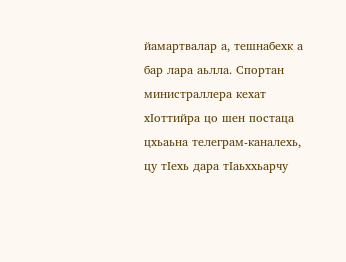йамартвалар а, тешнабехк а бар лара аьлла. Спортан министраллера кехат хIоттийра цо шен постаца цхьаьна телеграм-каналехь, цу тIехь дара тIаьххьарчу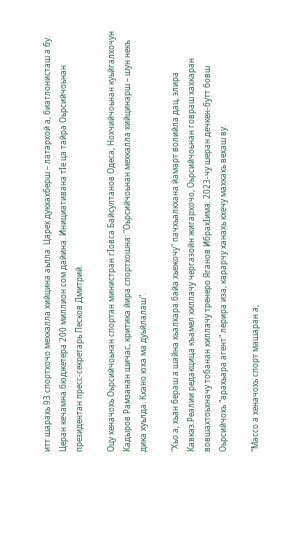итт шарахь 93 спортхочо мехкалла хийцина аьлла. Царех дукхахберш – латархой а, биатлонисташ а бу. Церан кечамна бюджетера 200 миллион сом дайина. Инициативана тIе ца тайра Оьрсийчоьнан президентан пресс-секретарь Песков Дмитрий.

Оцу хеначохь Оьрсийчоьнан спортан министран гIовса Байсултанов Одеса, Нохчийчоьнан куьйгалхочун Кадыров Рамзанан шичас, критика йира спортхошна: "Оьрсийчоьнан мехкалла хийцинарш – шун некъ дика хуьлда. Кхано юха ма дуьйлалаш".

"Хьо а, хьан бераш а шайна хьалхара байа хьежочу" пачхьалкхана йамарт волийла дац, элира Кавказ.Реалии редакцица къамел хиллачу чергазойн жигархочо, Оьрсийчоьнан говраш хахкаран вовшахтоьхначу тобанан хиллачу тренеро Яганов ИбрахIима. 2023-чу шеран дечкен-бутт бовш Оьрсийчохь "арахьара агент" лерира иза, карарчу ханахь кхечу махкахь вехаш ву.

"Массо а хеначохь спорт машаран а,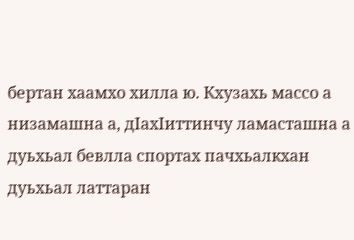бертан хаамхо хилла ю. Кхузахь массо а низамашна а, дIахIиттинчу ламасташна а дуьхьал бевлла спортах пачхьалкхан дуьхьал латтаран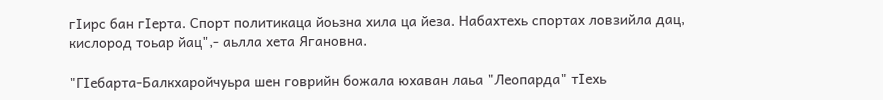гIирс бан гIерта. Спорт политикаца йоьзна хила ца йеза. Набахтехь спортах ловзийла дац, кислород тоьар йац",- аьлла хета Ягановна.

"ГIебарта-Балкхаройчуьра шен говрийн божала юхаван лаьа "Леопарда" тIехь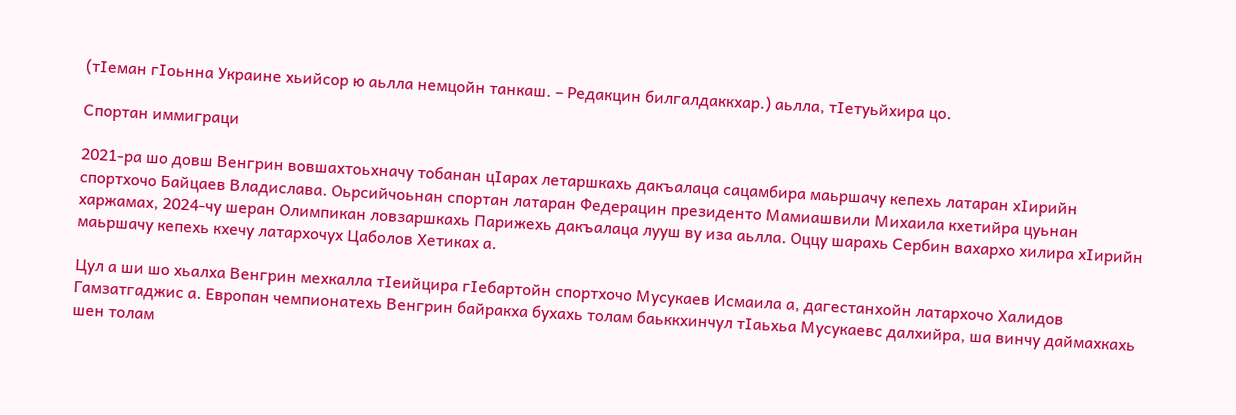(тIеман гIоьнна Украине хьийсор ю аьлла немцойн танкаш. – Редакцин билгалдаккхар.) аьлла, тIетуьйхира цо.

Спортан иммиграци

2021-ра шо довш Венгрин вовшахтоьхначу тобанан цIарах летаршкахь дакъалаца сацамбира маьршачу кепехь латаран хIирийн спортхочо Байцаев Владислава. Оьрсийчоьнан спортан латаран Федерацин президенто Мамиашвили Михаила кхетийра цуьнан харжамах, 2024-чу шеран Олимпикан ловзаршкахь Парижехь дакъалаца лууш ву иза аьлла. Оццу шарахь Сербин вахархо хилира хIирийн маьршачу кепехь кхечу латархочух Цаболов Хетиках а.

Цул а ши шо хьалха Венгрин мехкалла тIеийцира гIебартойн спортхочо Мусукаев Исмаила а, дагестанхойн латархочо Халидов Гамзатгаджис а. Европан чемпионатехь Венгрин байракха бухахь толам баьккхинчул тIаьхьа Мусукаевс далхийра, ша винчу даймахкахь шен толам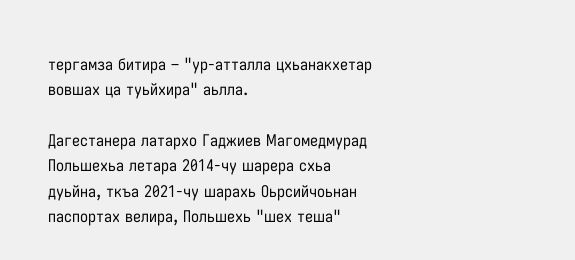тергамза битира – "ур-атталла цхьанакхетар вовшах ца туьйхира" аьлла.

Дагестанера латархо Гаджиев Магомедмурад Польшехьа летара 2014-чу шарера схьа дуьйна, ткъа 2021-чу шарахь Оьрсийчоьнан паспортах велира, Польшехь "шех теша"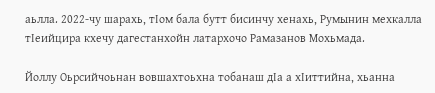аьлла. 2022-чу шарахь, тIом бала бутт бисинчу хенахь, Румынин мехкалла тIеийцира кхечу дагестанхойн латархочо Рамазанов Мохьмада.

Йоллу Оьрсийчоьнан вовшахтоьхна тобанаш дIа а хIиттийна, хьанна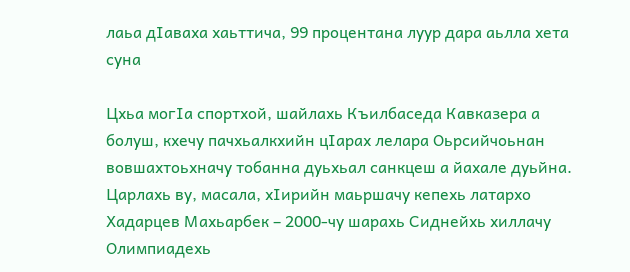лаьа дIаваха хаьттича, 99 процентана луур дара аьлла хета суна

Цхьа могIа спортхой, шайлахь Къилбаседа Кавказера а болуш, кхечу пачхьалкхийн цIарах лелара Оьрсийчоьнан вовшахтоьхначу тобанна дуьхьал санкцеш а йахале дуьйна. Царлахь ву, масала, хIирийн маьршачу кепехь латархо Хадарцев Махьарбек – 2000-чу шарахь Сиднейхь хиллачу Олимпиадехь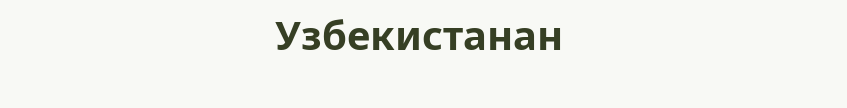Узбекистанан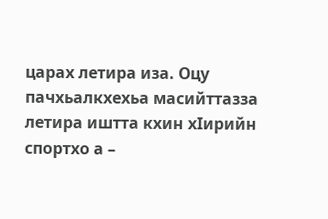царах летира иза. Оцу пачхьалкхехьа масийттазза летира иштта кхин хIирийн спортхо а –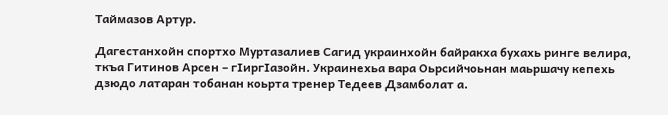Таймазов Артур.

Дагестанхойн спортхо Муртазалиев Сагид украинхойн байракха бухахь ринге велира, ткъа Гитинов Арсен – гIиргIазойн. Украинехьа вара Оьрсийчоьнан маьршачу кепехь дзюдо латаран тобанан коьрта тренер Тедеев Дзамболат а.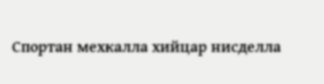Спортан мехкалла хийцар нисделла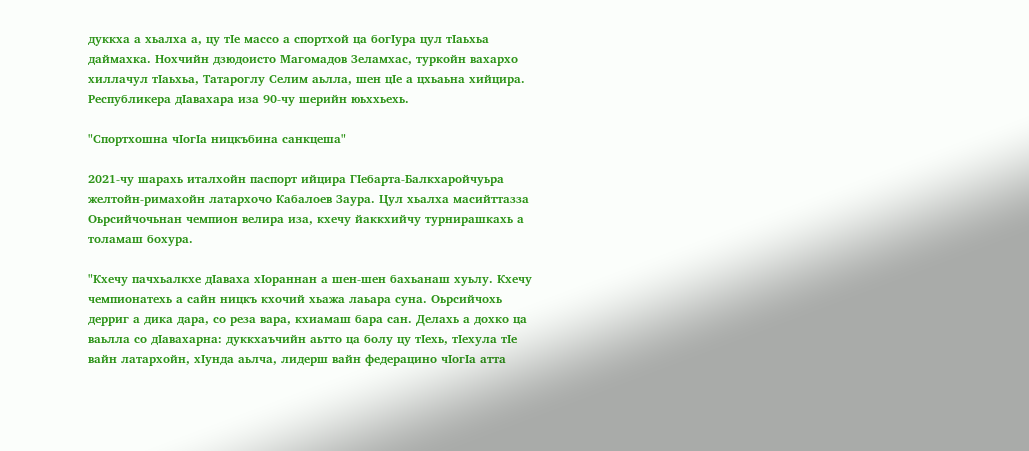дуккха а хьалха а, цу тIе массо а спортхой ца богIура цул тIаьхьа даймахка. Нохчийн дзюдоисто Магомадов Зеламхас, туркойн вахархо хиллачул тIаьхьа, Татароглу Селим аьлла, шен цIе а цхьаьна хийцира. Республикера дIавахара иза 90-чу шерийн юьххьехь.

"Спортхошна чIогIа ницкъбина санкцеша"

2021-чу шарахь италхойн паспорт ийцира ГIебарта-Балкхаройчуьра желтойн-римахойн латархочо Кабалоев Заура. Цул хьалха масийттазза Оьрсийчочьнан чемпион велира иза, кхечу йаккхийчу турнирашкахь а толамаш бохура.

"Кхечу пачхьалкхе дIаваха хIораннан а шен-шен бахьанаш хуьлу. Кхечу чемпионатехь а сайн ницкъ кхочий хьажа лаьара суна. Оьрсийчохь дерриг а дика дара, со реза вара, кхиамаш бара сан. Делахь а дохко ца ваьлла со дIавахарна: дуккхаъчийн аьтто ца болу цу тIехь, тIехула тIе вайн латархойн, хIунда аьлча, лидерш вайн федерацино чIогIа атта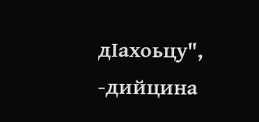дIахоьцу", -дийцина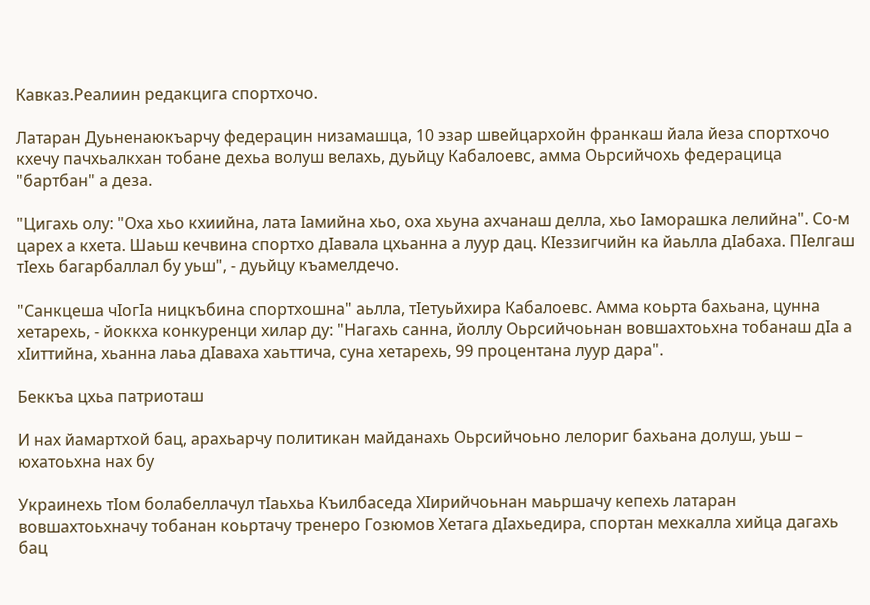Кавказ.Реалиин редакцига спортхочо.

Латаран Дуьненаюкъарчу федерацин низамашца, 10 эзар швейцархойн франкаш йала йеза спортхочо кхечу пачхьалкхан тобане дехьа волуш велахь, дуьйцу Кабалоевс, амма Оьрсийчохь федерацица "бартбан" а деза.

"Цигахь олу: "Оха хьо кхиийна, лата Iамийна хьо, оха хьуна ахчанаш делла, хьо Iаморашка лелийна". Со-м царех а кхета. Шаьш кечвина спортхо дIавала цхьанна а луур дац. КIеззигчийн ка йаьлла дIабаха. ПIелгаш тIехь багарбаллал бу уьш", - дуьйцу къамелдечо.

"Санкцеша чIогIа ницкъбина спортхошна" аьлла, тIетуьйхира Кабалоевс. Амма коьрта бахьана, цунна хетарехь, - йоккха конкуренци хилар ду: "Нагахь санна, йоллу Оьрсийчоьнан вовшахтоьхна тобанаш дIа а хIиттийна, хьанна лаьа дIаваха хаьттича, суна хетарехь, 99 процентана луур дара".

Беккъа цхьа патриоташ

И нах йамартхой бац, арахьарчу политикан майданахь Оьрсийчоьно лелориг бахьана долуш, уьш – юхатоьхна нах бу

Украинехь тIом болабеллачул тIаьхьа Къилбаседа ХIирийчоьнан маьршачу кепехь латаран вовшахтоьхначу тобанан коьртачу тренеро Гозюмов Хетага дIахьедира, спортан мехкалла хийца дагахь бац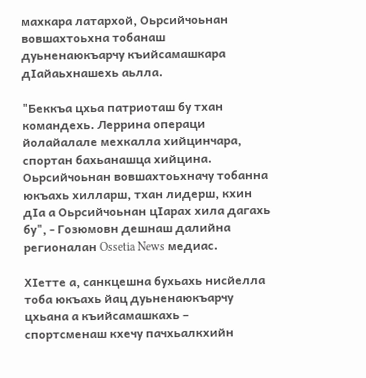махкара латархой, Оьрсийчоьнан вовшахтоьхна тобанаш дуьненаюкъарчу къийсамашкара дIайаьхнашехь аьлла.

"Беккъа цхьа патриоташ бу тхан командехь. Леррина операци йолайалале мехкалла хийцинчара, спортан бахьанашца хийцина. Оьрсийчоьнан вовшахтоьхначу тобанна юкъахь хилларш, тхан лидерш, кхин дIа а Оьрсийчоьнан цIарах хила дагахь бу", - Гозюмовн дешнаш далийна регионалан Ossetia News медиас.

ХIетте а, санкцешна бухьахь нисйелла тоба юкъахь йац дуьненаюкъарчу цхьана а къийсамашкахь – спортсменаш кхечу пачхьалкхийн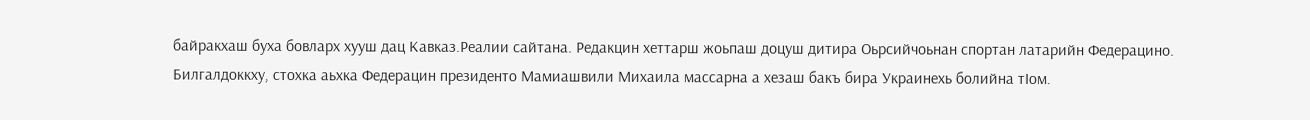байракхаш буха бовларх хууш дац Кавказ.Реалии сайтана. Редакцин хеттарш жоьпаш доцуш дитира Оьрсийчоьнан спортан латарийн Федерацино. Билгалдоккху, стохка аьхка Федерацин президенто Мамиашвили Михаила массарна а хезаш бакъ бира Украинехь болийна тIом.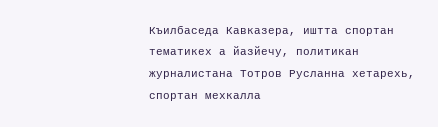Къилбаседа Кавказера, иштта спортан тематикех а йазйечу, политикан журналистана Тотров Русланна хетарехь, спортан мехкалла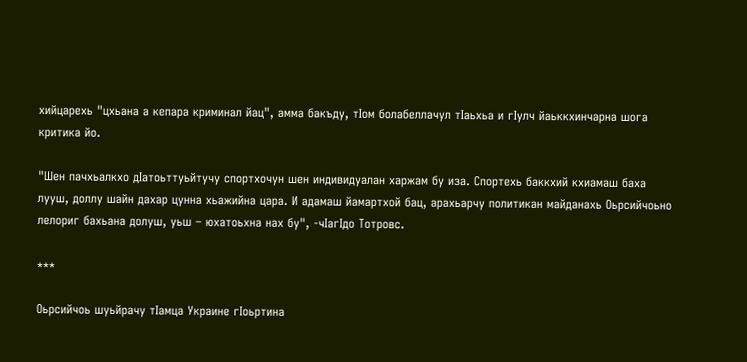хийцарехь "цхьана а кепара криминал йац", амма бакъду, тIом болабеллачул тIаьхьа и гIулч йаьккхинчарна шога критика йо.

"Шен пачхьалкхо дIатоьттуьйтучу спортхочун шен индивидуалан харжам бу иза. Спортехь баккхий кхиамаш баха лууш, доллу шайн дахар цунна хьажийна цара. И адамаш йамартхой бац, арахьарчу политикан майданахь Оьрсийчоьно лелориг бахьана долуш, уьш – юхатоьхна нах бу", -чIагIдо Тотровс.

***

Оьрсийчоь шуьйрачу тIамца Украине гIоьртина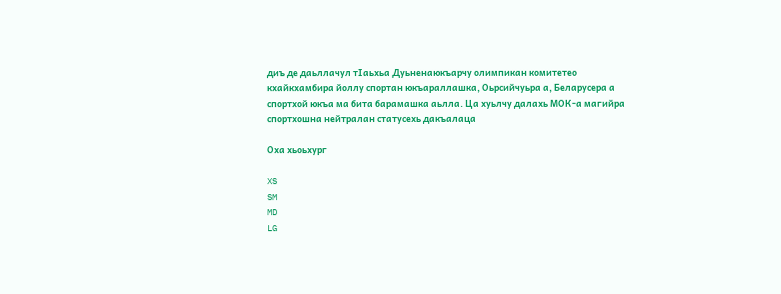диъ де даьллачул тIаьхьа Дуьненаюкъарчу олимпикан комитетео кхайкхамбира йоллу спортан юкъараллашка, Оьрсийчуьра а, Беларусера а спортхой юкъа ма бита барамашка аьлла. Ца хуьлчу далахь МОК-а магийра спортхошна нейтралан статусехь дакъалаца

Оха хьоьхург

XS
SM
MD
LG